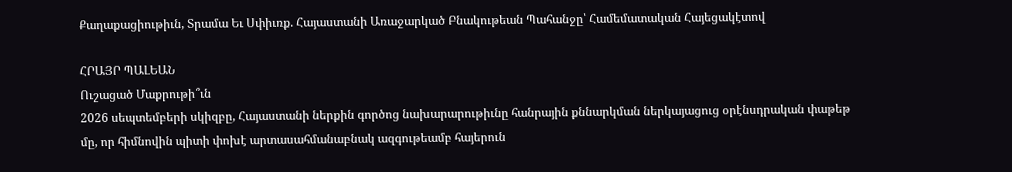Քաղաքացիութիւն, Տրամա Եւ Սփիւռք. Հայաստանի Առաջարկած Բնակութեան Պահանջը՝ Համեմատական Հայեցակէտով

ՀՐԱՅՐ ՊԱԼԵԱՆ
Ուշացած Մաքրութի՞ւն
2026 սեպտեմբերի սկիզբը, Հայաստանի ներքին գործոց նախարարութիւնը հանրային քննարկման ներկայացուց օրէնսդրական փաթեթ մը, որ հիմնովին պիտի փոխէ արտասահմանաբնակ ազգութեամբ հայերուն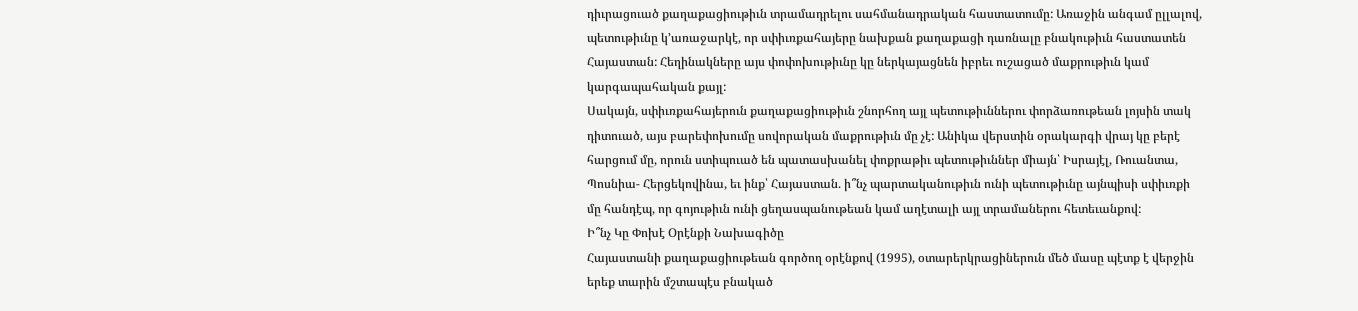դիւրացուած քաղաքացիութիւն տրամադրելու սահմանադրական հաստատումը: Առաջին անգամ ըլլալով, պետութիւնը կ’առաջարկէ, որ սփիւռքահայերը նախքան քաղաքացի դառնալը բնակութիւն հաստատեն Հայաստան: Հեղինակները այս փոփոխութիւնը կը ներկայացնեն իբրեւ ուշացած մաքրութիւն կամ կարգապահական քայլ:
Սակայն, սփիւռքահայերուն քաղաքացիութիւն շնորհող այլ պետութիւններու փորձառութեան լոյսին տակ դիտուած, այս բարեփոխումը սովորական մաքրութիւն մը չէ: Անիկա վերստին օրակարգի վրայ կը բերէ հարցում մը, որուն ստիպուած են պատասխանել փոքրաթիւ պետութիւններ միայն՝ Իսրայէլ, Ռուանտա, Պոսնիա- Հերցեկովինա, եւ ինք՝ Հայաստան. ի՞նչ պարտականութիւն ունի պետութիւնը այնպիսի սփիւռքի մը հանդէպ, որ գոյութիւն ունի ցեղասպանութեան կամ աղէտալի այլ տրամաներու հետեւանքով:
Ի՞նչ Կը Փոխէ Օրէնքի Նախագիծը
Հայաստանի քաղաքացիութեան գործող օրէնքով (1995), օտարերկրացիներուն մեծ մասը պէտք է վերջին երեք տարին մշտապէս բնակած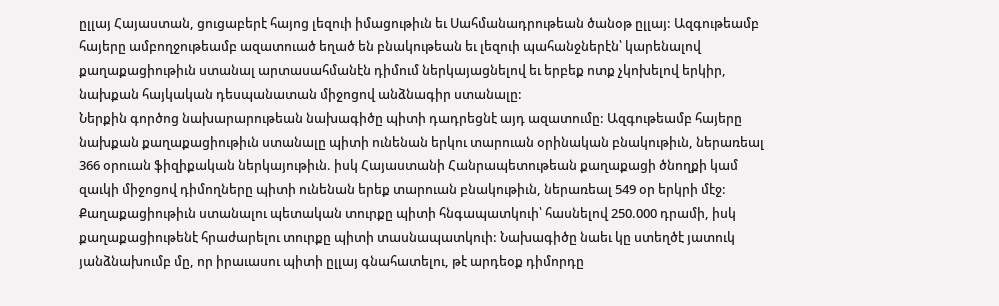ըլլայ Հայաստան, ցուցաբերէ հայոց լեզուի իմացութիւն եւ Սահմանադրութեան ծանօթ ըլլայ: Ազգութեամբ հայերը ամբողջութեամբ ազատուած եղած են բնակութեան եւ լեզուի պահանջներէն՝ կարենալով քաղաքացիութիւն ստանալ արտասահմանէն դիմում ներկայացնելով եւ երբեք ոտք չկոխելով երկիր, նախքան հայկական դեսպանատան միջոցով անձնագիր ստանալը:
Ներքին գործոց նախարարութեան նախագիծը պիտի դադրեցնէ այդ ազատումը: Ազգութեամբ հայերը նախքան քաղաքացիութիւն ստանալը պիտի ունենան երկու տարուան օրինական բնակութիւն, ներառեալ 366 օրուան ֆիզիքական ներկայութիւն. իսկ Հայաստանի Հանրապետութեան քաղաքացի ծնողքի կամ զաւկի միջոցով դիմողները պիտի ունենան երեք տարուան բնակութիւն, ներառեալ 549 օր երկրի մէջ: Քաղաքացիութիւն ստանալու պետական տուրքը պիտի հնգապատկուի՝ հասնելով 250.000 դրամի, իսկ քաղաքացիութենէ հրաժարելու տուրքը պիտի տասնապատկուի: Նախագիծը նաեւ կը ստեղծէ յատուկ յանձնախումբ մը, որ իրաւասու պիտի ըլլայ գնահատելու, թէ արդեօք դիմորդը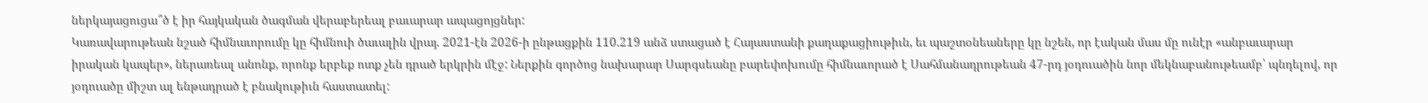ներկայացուցա՞ծ է իր հայկական ծագման վերաբերեալ բաւարար ապացոյցներ:
Կառավարութեան նշած հիմնաւորումը կը հիմնուի ծաւալին վրայ. 2021-էն 2026-ի ընթացքին 110.219 անձ ստացած է Հայաստանի քաղաքացիութիւն, եւ պաշտօնեաները կը նշեն, որ էական մաս մը ունէր «անբաւարար իրական կապեր», ներառեալ անոնք, որոնք երբեք ոտք չեն դրած երկրին մէջ: Ներքին գործոց նախարար Սարգսեանը բարեփոխումը հիմնաւորած է Սահմանադրութեան 47-րդ յօդուածին նոր մեկնաբանութեամբ՝ պնդելով, որ յօդուածը միշտ ալ ենթադրած է բնակութիւն հաստատել: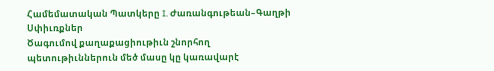Համեմատական Պատկերը I. Ժառանգութեան–Գաղթի Սփիւռքներ
Ծագումով քաղաքացիութիւն շնորհող պետութիւններուն մեծ մասը կը կառավարէ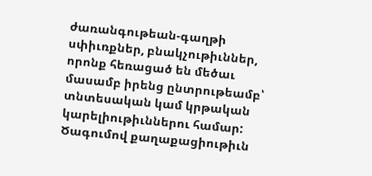ժառանգութեան-գաղթի սփիւռքներ, բնակչութիւններ, որոնք հեռացած են մեծաւ մասամբ իրենց ընտրութեամբ՝ տնտեսական կամ կրթական կարելիութիւններու համար: Ծագումով քաղաքացիութիւն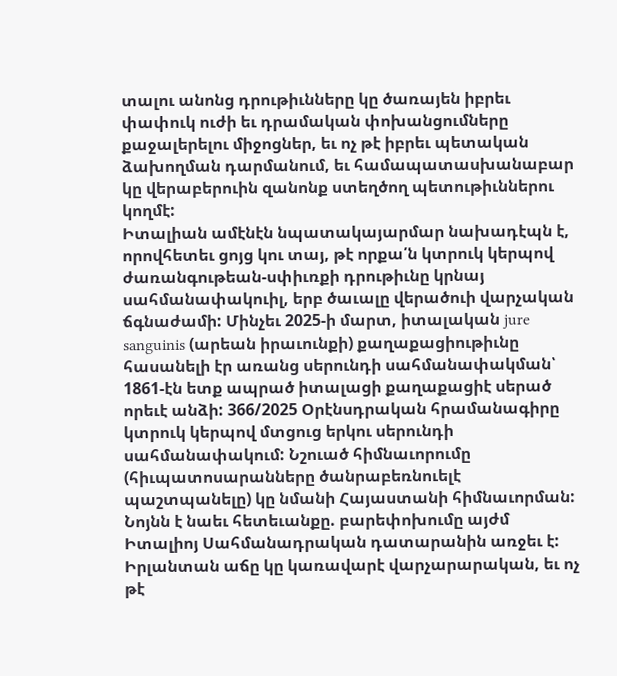տալու անոնց դրութիւնները կը ծառայեն իբրեւ փափուկ ուժի եւ դրամական փոխանցումները քաջալերելու միջոցներ, եւ ոչ թէ իբրեւ պետական ձախողման դարմանում, եւ համապատասխանաբար կը վերաբերուին զանոնք ստեղծող պետութիւններու կողմէ:
Իտալիան ամէնէն նպատակայարմար նախադէպն է, որովհետեւ ցոյց կու տայ, թէ որքա՛ն կտրուկ կերպով ժառանգութեան-սփիւռքի դրութիւնը կրնայ սահմանափակուիլ, երբ ծաւալը վերածուի վարչական ճգնաժամի: Մինչեւ 2025-ի մարտ, իտալական jure sanguinis (արեան իրաւունքի) քաղաքացիութիւնը հասանելի էր առանց սերունդի սահմանափակման՝ 1861-էն ետք ապրած իտալացի քաղաքացիէ սերած որեւէ անձի: 366/2025 Օրէնսդրական հրամանագիրը կտրուկ կերպով մտցուց երկու սերունդի սահմանափակում: Նշուած հիմնաւորումը (հիւպատոսարանները ծանրաբեռնուելէ պաշտպանելը) կը նմանի Հայաստանի հիմնաւորման: Նոյնն է նաեւ հետեւանքը. բարեփոխումը այժմ Իտալիոյ Սահմանադրական դատարանին առջեւ է:
Իրլանտան աճը կը կառավարէ վարչարարական, եւ ոչ թէ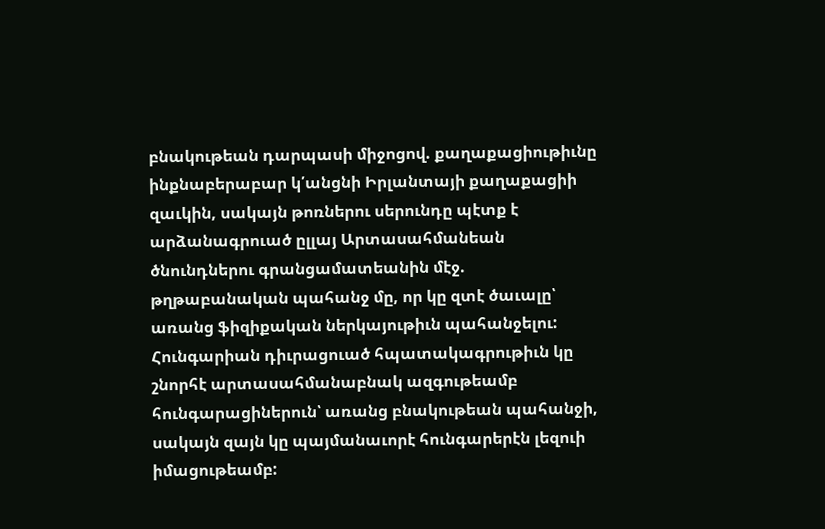բնակութեան դարպասի միջոցով. քաղաքացիութիւնը ինքնաբերաբար կ՛անցնի Իրլանտայի քաղաքացիի զաւկին, սակայն թոռներու սերունդը պէտք է արձանագրուած ըլլայ Արտասահմանեան ծնունդներու գրանցամատեանին մէջ. թղթաբանական պահանջ մը, որ կը զտէ ծաւալը՝ առանց ֆիզիքական ներկայութիւն պահանջելու:
Հունգարիան դիւրացուած հպատակագրութիւն կը շնորհէ արտասահմանաբնակ ազգութեամբ հունգարացիներուն՝ առանց բնակութեան պահանջի, սակայն զայն կը պայմանաւորէ հունգարերէն լեզուի իմացութեամբ: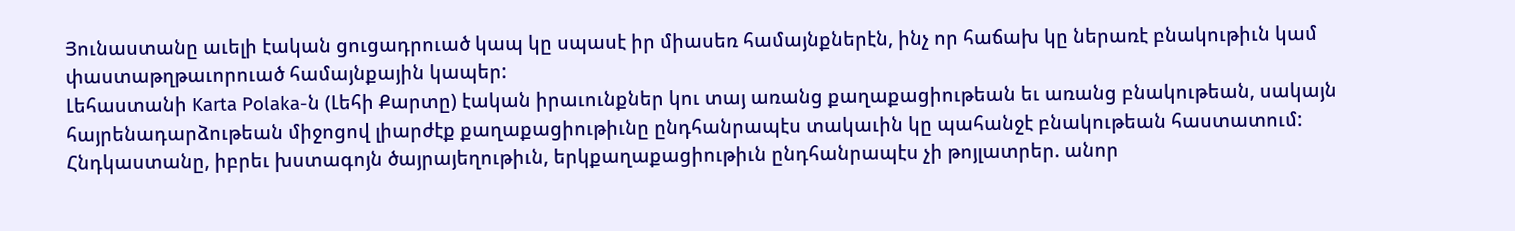Յունաստանը աւելի էական ցուցադրուած կապ կը սպասէ իր միասեռ համայնքներէն, ինչ որ հաճախ կը ներառէ բնակութիւն կամ փաստաթղթաւորուած համայնքային կապեր:
Լեհաստանի Karta Polaka-ն (Լեհի Քարտը) էական իրաւունքներ կու տայ առանց քաղաքացիութեան եւ առանց բնակութեան, սակայն հայրենադարձութեան միջոցով լիարժէք քաղաքացիութիւնը ընդհանրապէս տակաւին կը պահանջէ բնակութեան հաստատում:
Հնդկաստանը, իբրեւ խստագոյն ծայրայեղութիւն, երկքաղաքացիութիւն ընդհանրապէս չի թոյլատրեր. անոր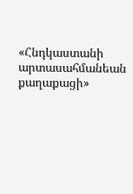«Հնդկաստանի արտասահմանեան քաղաքացի»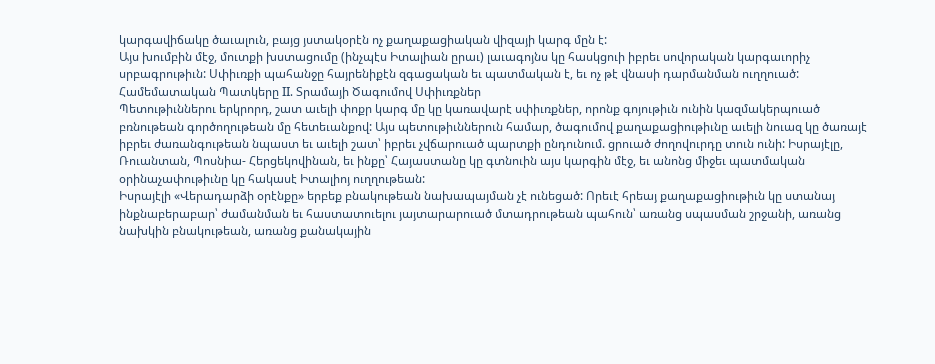կարգավիճակը ծաւալուն, բայց յստակօրէն ոչ քաղաքացիական վիզայի կարգ մըն է:
Այս խումբին մէջ, մուտքի խստացումը (ինչպէս Իտալիան ըրաւ) լաւագոյնս կը հասկցուի իբրեւ սովորական կարգաւորիչ սրբագրութիւն: Սփիւռքի պահանջը հայրենիքէն զգացական եւ պատմական է, եւ ոչ թէ վնասի դարմանման ուղղուած:
Համեմատական Պատկերը II. Տրամայի Ծագումով Սփիւռքներ
Պետութիւններու երկրորդ, շատ աւելի փոքր կարգ մը կը կառավարէ սփիւռքներ, որոնք գոյութիւն ունին կազմակերպուած բռնութեան գործողութեան մը հետեւանքով: Այս պետութիւններուն համար, ծագումով քաղաքացիութիւնը աւելի նուազ կը ծառայէ իբրեւ ժառանգութեան նպաստ եւ աւելի շատ՝ իբրեւ չվճարուած պարտքի ընդունում. ցրուած ժողովուրդը տուն ունի: Իսրայէլը, Ռուանտան, Պոսնիա- Հերցեկովինան, եւ ինքը՝ Հայաստանը կը գտնուին այս կարգին մէջ, եւ անոնց միջեւ պատմական օրինաչափութիւնը կը հակասէ Իտալիոյ ուղղութեան:
Իսրայէլի «Վերադարձի օրէնքը» երբեք բնակութեան նախապայման չէ ունեցած: Որեւէ հրեայ քաղաքացիութիւն կը ստանայ ինքնաբերաբար՝ ժամանման եւ հաստատուելու յայտարարուած մտադրութեան պահուն՝ առանց սպասման շրջանի, առանց նախկին բնակութեան, առանց քանակային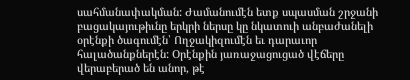սահմանափակման: Ժամանումէն ետք սպասման շրջանի բացակայութիւնը երկրի ներսը կը նկատուի անբաժանելի օրէնքի ծագումէն՝ Ողջակիզումէն եւ դարաւոր հալածանքներէն: Օրէնքին յառաջացուցած վէճերը վերաբերած են անոր, թէ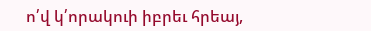ո՛վ կ՛որակուի իբրեւ հրեայ,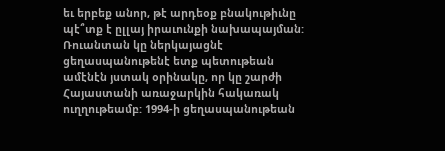եւ երբեք անոր, թէ արդեօք բնակութիւնը պէ՞տք է ըլլայ իրաւունքի նախապայման:
Ռուանտան կը ներկայացնէ ցեղասպանութենէ ետք պետութեան ամէնէն յստակ օրինակը, որ կը շարժի Հայաստանի առաջարկին հակառակ ուղղութեամբ: 1994-ի ցեղասպանութեան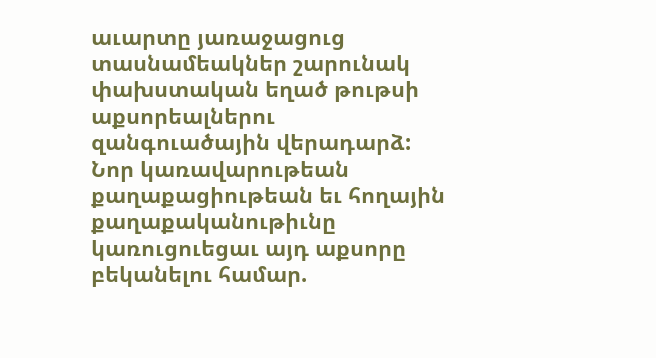աւարտը յառաջացուց տասնամեակներ շարունակ փախստական եղած թութսի աքսորեալներու զանգուածային վերադարձ: Նոր կառավարութեան քաղաքացիութեան եւ հողային քաղաքականութիւնը կառուցուեցաւ այդ աքսորը բեկանելու համար.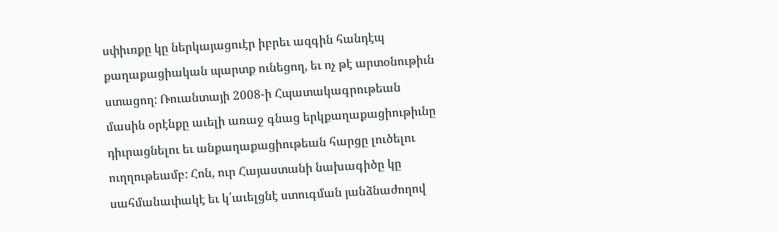սփիւռքը կը ներկայացուէր իբրեւ ազգին հանդէպ քաղաքացիական պարտք ունեցող, եւ ոչ թէ արտօնութիւն ստացող: Ռուանտայի 2008-ի Հպատակագրութեան մասին օրէնքը աւելի առաջ գնաց երկքաղաքացիութիւնը դիւրացնելու եւ անքաղաքացիութեան հարցը լուծելու ուղղութեամբ: Հոն, ուր Հայաստանի նախագիծը կը սահմանափակէ եւ կ՛աւելցնէ ստուգման յանձնաժողով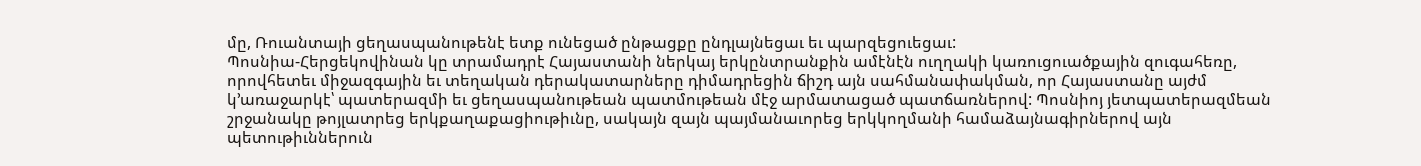մը, Ռուանտայի ցեղասպանութենէ ետք ունեցած ընթացքը ընդլայնեցաւ եւ պարզեցուեցաւ:
Պոսնիա-Հերցեկովինան կը տրամադրէ Հայաստանի ներկայ երկընտրանքին ամէնէն ուղղակի կառուցուածքային զուգահեռը, որովհետեւ միջազգային եւ տեղական դերակատարները դիմադրեցին ճիշդ այն սահմանափակման, որ Հայաստանը այժմ կ’առաջարկէ՝ պատերազմի եւ ցեղասպանութեան պատմութեան մէջ արմատացած պատճառներով: Պոսնիոյ յետպատերազմեան շրջանակը թոյլատրեց երկքաղաքացիութիւնը, սակայն զայն պայմանաւորեց երկկողմանի համաձայնագիրներով այն պետութիւններուն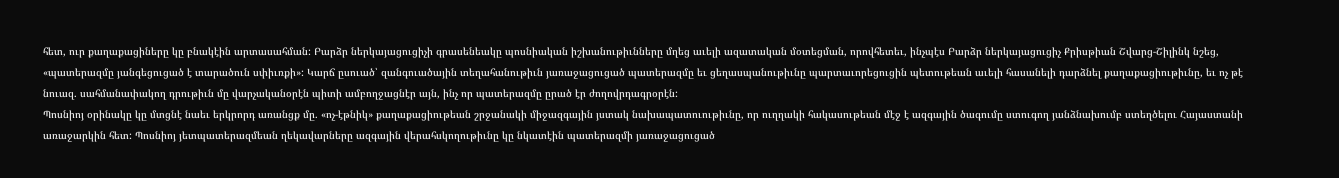հետ, ուր քաղաքացիները կը բնակէին արտասահման: Բարձր ներկայացուցիչի գրասենեակը պոսնիական իշխանութիւնները մղեց աւելի ազատական մօտեցման, որովհետեւ, ինչպէս Բարձր ներկայացուցիչ Քրիսթիան Շվարց-Շիլինկ նշեց, «պատերազմը յանգեցուցած է տարածուն սփիւռքի»: Կարճ ըսուած՝ զանգուածային տեղահանութիւն յառաջացուցած պատերազմը եւ ցեղասպանութիւնը պարտաւորեցուցին պետութեան աւելի հասանելի դարձնել քաղաքացիութիւնը, եւ ոչ թէ նուազ. սահմանափակող դրութիւն մը վարչականօրէն պիտի ամբողջացնէր այն, ինչ որ պատերազմը ըրած էր ժողովրդագրօրէն:
Պոսնիոյ օրինակը կը մտցնէ նաեւ երկրորդ առանցք մը. «ոչ-էթնիկ» քաղաքացիութեան շրջանակի միջազգային յստակ նախապատուութիւնը, որ ուղղակի հակասութեան մէջ է ազգային ծագումը ստուգող յանձնախումբ ստեղծելու Հայաստանի առաջարկին հետ: Պոսնիոյ յետպատերազմեան ղեկավարները ազգային վերահսկողութիւնը կը նկատէին պատերազմի յառաջացուցած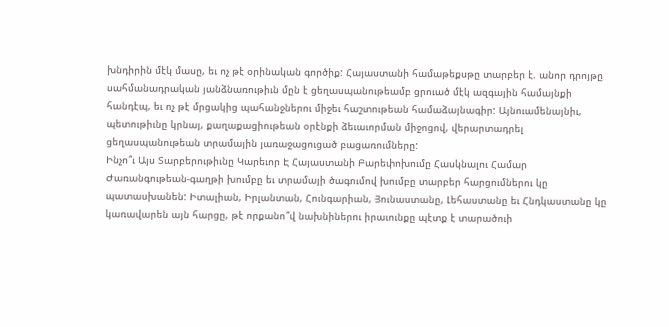խնդիրին մէկ մասը, եւ ոչ թէ օրինական գործիք: Հայաստանի համաթեքսթը տարբեր է. անոր դրոյթը սահմանադրական յանձնառութիւն մըն է ցեղասպանութեամբ ցրուած մէկ ազգային համայնքի հանդէպ, եւ ոչ թէ մրցակից պահանջներու միջեւ հաշտութեան համաձայնագիր: Այնուամենայնիւ, պետութիւնը կրնայ, քաղաքացիութեան օրէնքի ձեւաւորման միջոցով, վերարտադրել ցեղասպանութեան տրամային յառաջացուցած բացառումները:
Ինչո՞ւ Այս Տարբերութիւնը Կարեւոր Է Հայաստանի Բարեփոխումը Հասկնալու Համար
Ժառանգութեան-գաղթի խումբը եւ տրամայի ծագումով խումբը տարբեր հարցումներու կը պատասխանեն: Իտալիան, Իրլանտան, Հունգարիան, Յունաստանը, Լեհաստանը եւ Հնդկաստանը կը կառավարեն այն հարցը, թէ որքանո՞վ նախնիներու իրաւունքը պէտք է տարածուի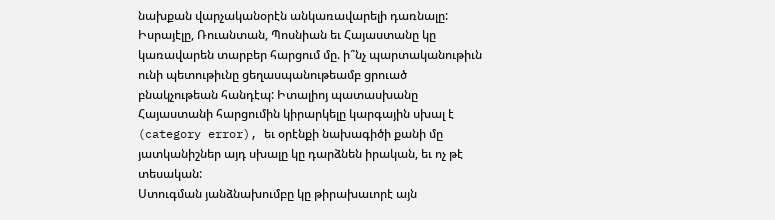նախքան վարչականօրէն անկառավարելի դառնալը: Իսրայէլը, Ռուանտան, Պոսնիան եւ Հայաստանը կը կառավարեն տարբեր հարցում մը. ի՞նչ պարտականութիւն ունի պետութիւնը ցեղասպանութեամբ ցրուած բնակչութեան հանդէպ: Իտալիոյ պատասխանը Հայաստանի հարցումին կիրարկելը կարգային սխալ է (category error), եւ օրէնքի նախագիծի քանի մը յատկանիշներ այդ սխալը կը դարձնեն իրական, եւ ոչ թէ տեսական:
Ստուգման յանձնախումբը կը թիրախաւորէ այն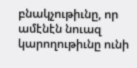բնակչութիւնը, որ ամէնէն նուազ կարողութիւնը ունի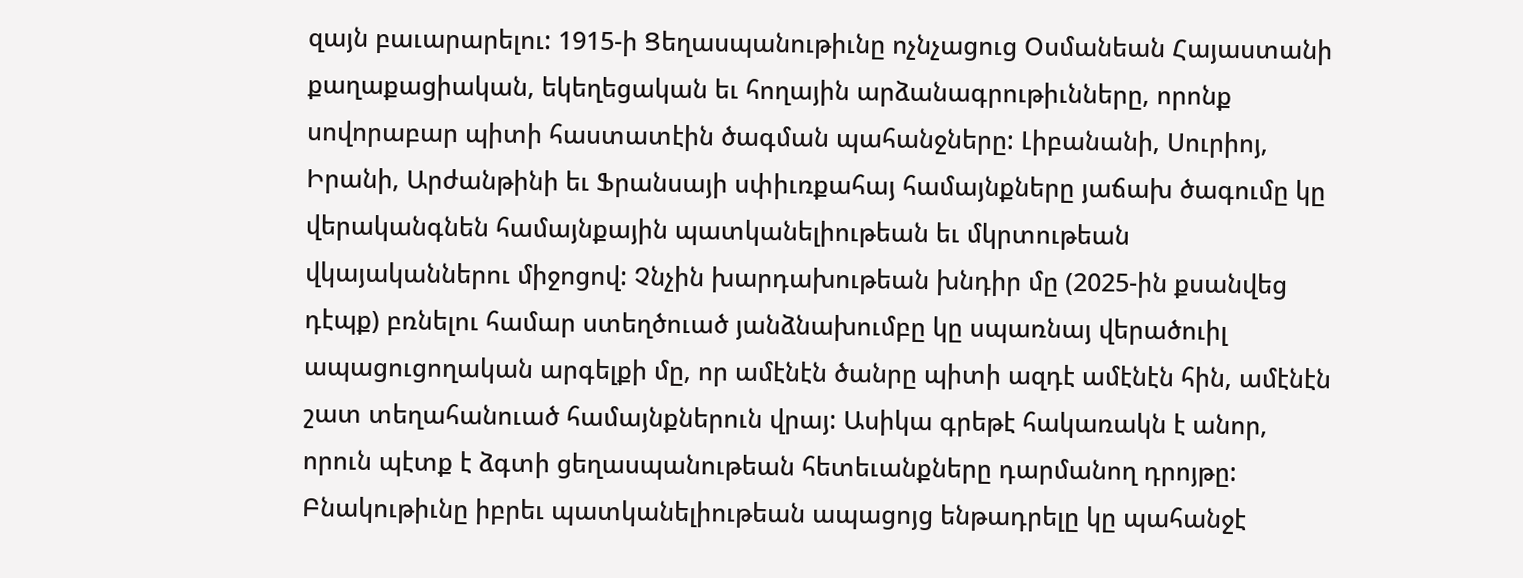զայն բաւարարելու: 1915-ի Ցեղասպանութիւնը ոչնչացուց Օսմանեան Հայաստանի քաղաքացիական, եկեղեցական եւ հողային արձանագրութիւնները, որոնք սովորաբար պիտի հաստատէին ծագման պահանջները: Լիբանանի, Սուրիոյ, Իրանի, Արժանթինի եւ Ֆրանսայի սփիւռքահայ համայնքները յաճախ ծագումը կը վերականգնեն համայնքային պատկանելիութեան եւ մկրտութեան վկայականներու միջոցով: Չնչին խարդախութեան խնդիր մը (2025-ին քսանվեց դէպք) բռնելու համար ստեղծուած յանձնախումբը կը սպառնայ վերածուիլ ապացուցողական արգելքի մը, որ ամէնէն ծանրը պիտի ազդէ ամէնէն հին, ամէնէն շատ տեղահանուած համայնքներուն վրայ: Ասիկա գրեթէ հակառակն է անոր, որուն պէտք է ձգտի ցեղասպանութեան հետեւանքները դարմանող դրոյթը:
Բնակութիւնը իբրեւ պատկանելիութեան ապացոյց ենթադրելը կը պահանջէ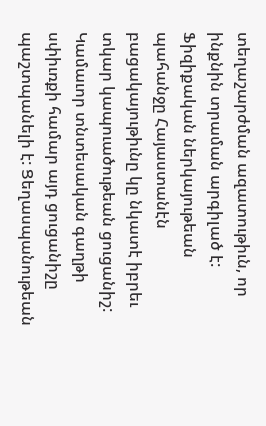տեղաշարժման ազատութիւն, որ ինքնին տրաման արգիլած է: Ֆիզիքական ներկայութեան պահանջը Հայաստանէն բացակայութիւնը կը նկատէ իբրեւ տկար կապուածութեան ցուցանիշ: Կամաւոր տնտեսական գաղթի սփիւռքի համար այդ ցուցանիշը պաշտպանելի է: Ցեղասպանութեան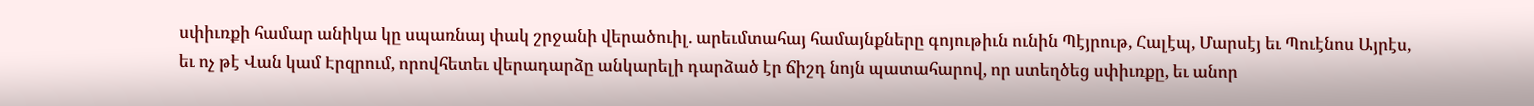սփիւռքի համար անիկա կը սպառնայ փակ շրջանի վերածուիլ. արեւմտահայ համայնքները գոյութիւն ունին Պէյրութ, Հալէպ, Մարսէյ եւ Պուէնոս Այրէս, եւ ոչ թէ Վան կամ Էրզրում, որովհետեւ վերադարձը անկարելի դարձած էր ճիշդ նոյն պատահարով, որ ստեղծեց սփիւռքը, եւ անոր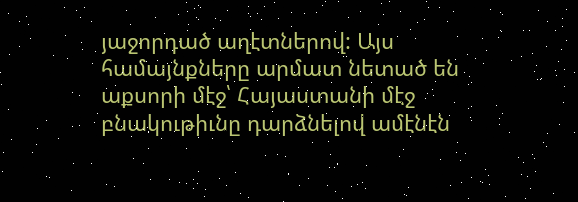յաջորդած աղէտներով: Այս համայնքները արմատ նետած են աքսորի մէջ՝ Հայաստանի մէջ բնակութիւնը դարձնելով ամէնէն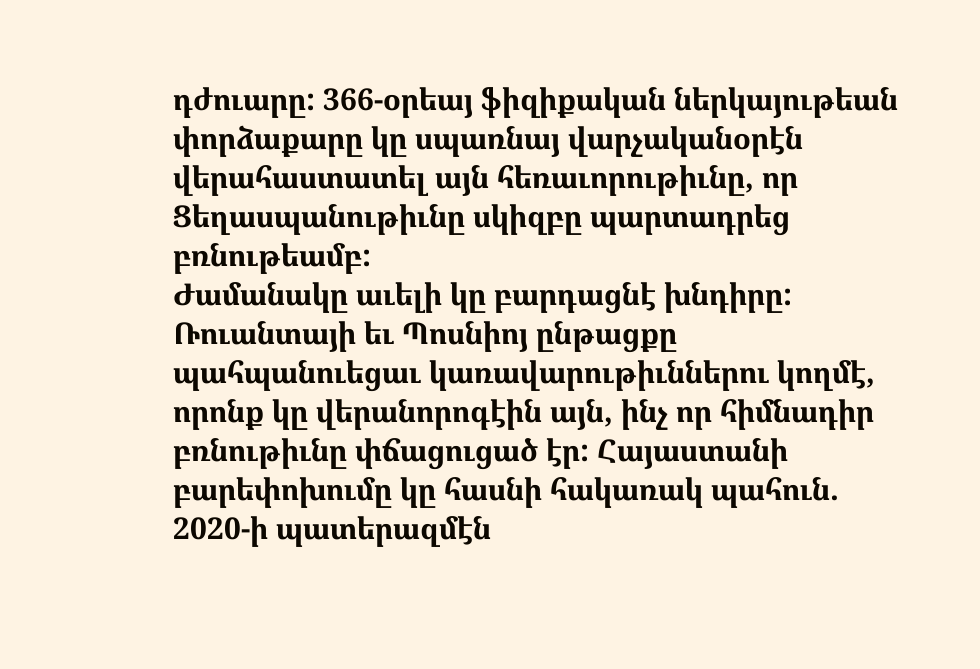դժուարը: 366-օրեայ ֆիզիքական ներկայութեան փորձաքարը կը սպառնայ վարչականօրէն վերահաստատել այն հեռաւորութիւնը, որ Ցեղասպանութիւնը սկիզբը պարտադրեց բռնութեամբ:
Ժամանակը աւելի կը բարդացնէ խնդիրը: Ռուանտայի եւ Պոսնիոյ ընթացքը պահպանուեցաւ կառավարութիւններու կողմէ, որոնք կը վերանորոգէին այն, ինչ որ հիմնադիր բռնութիւնը փճացուցած էր: Հայաստանի բարեփոխումը կը հասնի հակառակ պահուն. 2020-ի պատերազմէն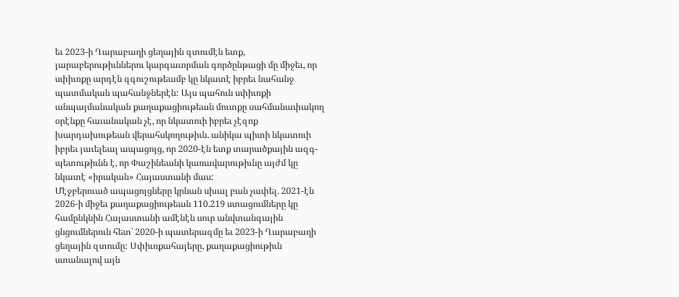եւ 2023-ի Ղարաբաղի ցեղային զտումէն ետք, յարաբերութիւններու կարգաւորման գործընթացի մը միջեւ, որ սփիւռքը արդէն զգուշութեամբ կը նկատէ իբրեւ նահանջ պատմական պահանջներէն: Այս պահուն սփիւռքի անպայմանական քաղաքացիութեան մուտքը սահմանափակող օրէնքը հաւանական չէ, որ նկատուի իբրեւ չէզոք խարդախութեան վերահսկողութիւն. անիկա պիտի նկատուի իբրեւ յաւելեալ ապացոյց, որ 2020-էն ետք տարածքային ազգ-պետութիւնն է, որ Փաշինեանի կառավարութիւնը այժմ կը նկատէ «իրական» Հայաստանի մաս:
Մէջբերուած ապացոյցները կրնան սխալ բան չափել. 2021-էն 2026-ի միջեւ քաղաքացիութեան 110.219 ստացումները կը համընկնին Հայաստանի ամէնէն սուր անվտանգային ցնցումներուն հետ՝ 2020-ի պատերազմը եւ 2023-ի Ղարաբաղի ցեղային զտումը: Սփիւռքահայերը, քաղաքացիութիւն ստանալով այն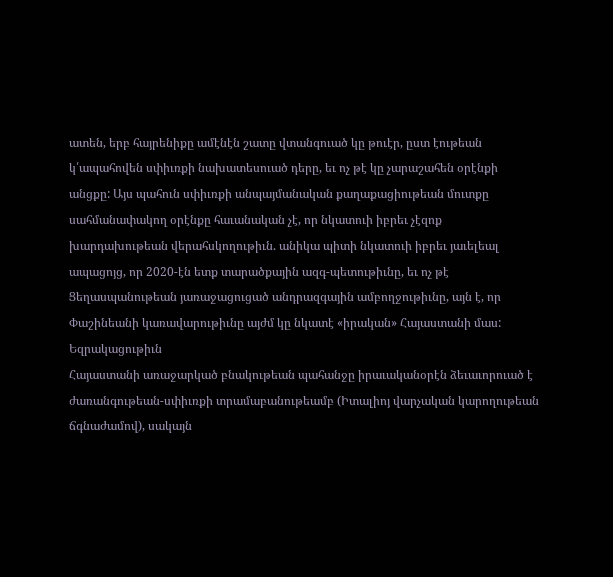ատեն, երբ հայրենիքը ամէնէն շատը վտանգուած կը թուէր, ըստ էութեան կ՛ապահովեն սփիւռքի նախատեսուած դերը, եւ ոչ թէ կը չարաշահեն օրէնքի անցքը: Այս պահուն սփիւռքի անպայմանական քաղաքացիութեան մուտքը սահմանափակող օրէնքը հաւանական չէ, որ նկատուի իբրեւ չէզոք խարդախութեան վերահսկողութիւն. անիկա պիտի նկատուի իբրեւ յաւելեալ ապացոյց, որ 2020-էն ետք տարածքային ազգ-պետութիւնը, եւ ոչ թէ Ցեղասպանութեան յառաջացուցած անդրազգային ամբողջութիւնը, այն է, որ Փաշինեանի կառավարութիւնը այժմ կը նկատէ «իրական» Հայաստանի մաս:
Եզրակացութիւն
Հայաստանի առաջարկած բնակութեան պահանջը իրաւականօրէն ձեւաւորուած է ժառանգութեան-սփիւռքի տրամաբանութեամբ (Իտալիոյ վարչական կարողութեան ճգնաժամով), սակայն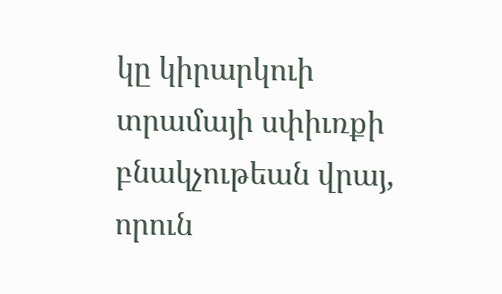կը կիրարկուի տրամայի սփիւռքի բնակչութեան վրայ, որուն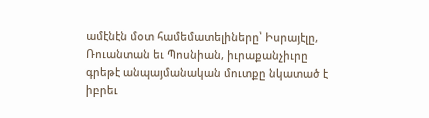ամէնէն մօտ համեմատելիները՝ Իսրայէլը, Ռուանտան եւ Պոսնիան, իւրաքանչիւրը գրեթէ անպայմանական մուտքը նկատած է իբրեւ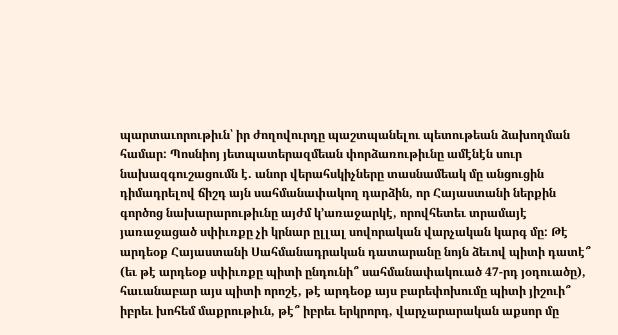պարտաւորութիւն՝ իր ժողովուրդը պաշտպանելու պետութեան ձախողման համար: Պոսնիոյ յետպատերազմեան փորձառութիւնը ամէնէն սուր նախազգուշացումն է. անոր վերահսկիչները տասնամեակ մը անցուցին դիմադրելով ճիշդ այն սահմանափակող դարձին, որ Հայաստանի ներքին գործոց նախարարութիւնը այժմ կ’առաջարկէ, որովհետեւ տրամայէ յառաջացած սփիւռքը չի կրնար ըլլալ սովորական վարչական կարգ մը: Թէ արդեօք Հայաստանի Սահմանադրական դատարանը նոյն ձեւով պիտի դատէ՞ (եւ թէ արդեօք սփիւռքը պիտի ընդունի՞ սահմանափակուած 47-րդ յօդուածը), հաւանաբար այս պիտի որոշէ, թէ արդեօք այս բարեփոխումը պիտի յիշուի՞ իբրեւ խոհեմ մաքրութիւն, թէ՞ իբրեւ երկրորդ, վարչարարական աքսոր մը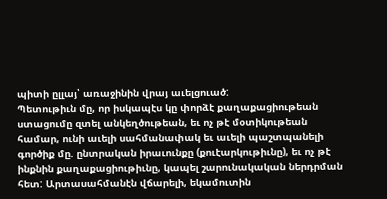պիտի ըլլայ՝ առաջինին վրայ աւելցուած:
Պետութիւն մը, որ իսկապէս կը փորձէ քաղաքացիութեան ստացումը զտել անկեղծութեան, եւ ոչ թէ մօտիկութեան համար, ունի աւելի սահմանափակ եւ աւելի պաշտպանելի գործիք մը. ընտրական իրաւունքը (քուէարկութիւնը), եւ ոչ թէ ինքնին քաղաքացիութիւնը, կապել շարունակական ներդրման հետ: Արտասահմանէն վճարելի, եկամուտին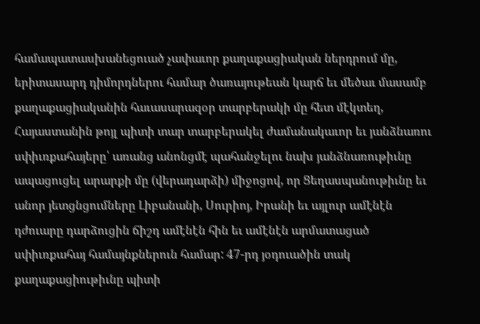համապատասխանեցուած չափաւոր քաղաքացիական ներդրում մը, երիտասարդ դիմորդներու համար ծառայութեան կարճ եւ մեծաւ մասամբ քաղաքացիականին հաւասարազօր տարբերակի մը հետ մէկտեղ, Հայաստանին թոյլ պիտի տար տարբերակել ժամանակաւոր եւ յանձնառու սփիւռքահայերը՝ առանց անոնցմէ պահանջելու նախ յանձնառութիւնը ապացուցել արարքի մը (վերադարձի) միջոցով, որ Ցեղասպանութիւնը եւ անոր յետցնցումները Լիբանանի, Սուրիոյ, Իրանի եւ այլուր ամէնէն դժուարը դարձուցին ճիշդ ամէնէն հին եւ ամէնէն արմատացած սփիւռքահայ համայնքներուն համար: 47-րդ յօդուածին տակ քաղաքացիութիւնը պիտի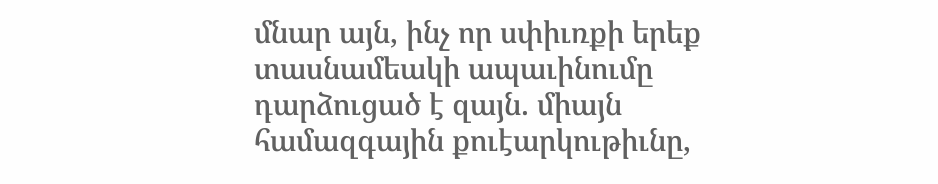մնար այն, ինչ որ սփիւռքի երեք տասնամեակի ապաւինումը դարձուցած է զայն. միայն համազգային քուէարկութիւնը,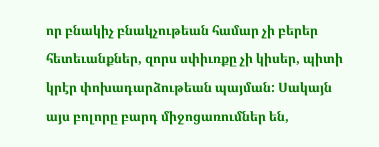որ բնակիչ բնակչութեան համար չի բերեր հետեւանքներ, զորս սփիւռքը չի կիսեր, պիտի կրէր փոխադարձութեան պայման: Սակայն այս բոլորը բարդ միջոցառումներ են,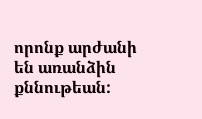որոնք արժանի են առանձին քննութեան: